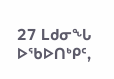27 ᒪᑯᓂᖓ ᐅᖃᐅᑎᒃᑭᑦ,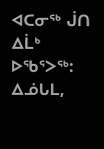ᐊᑕᓂᖅ ᒎᑎ ᐃᒫᒃ ᐅᖃᕐᐳᖅ: ᐃᓅᒐᒪ,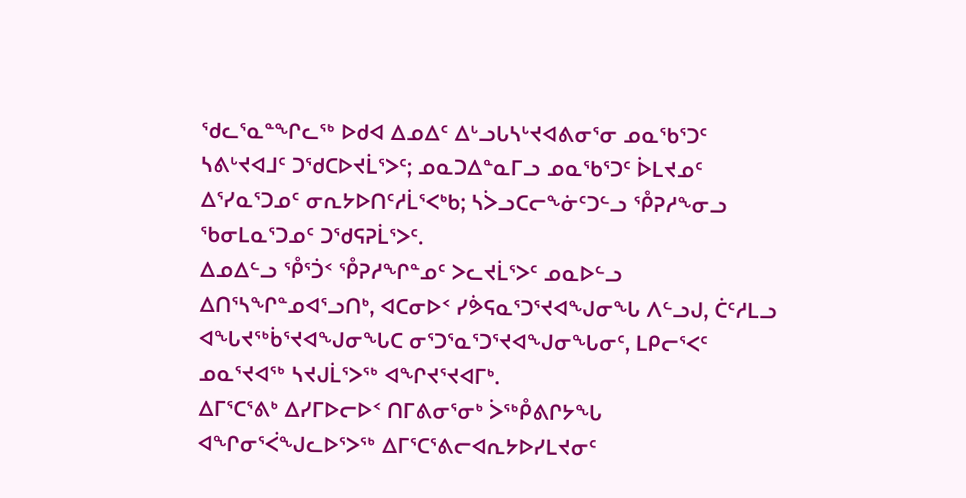ᖁᓚᕐᓇᓐᖏᓚᖅ ᐅᑯᐊ ᐃᓄᐃᑦ ᐃᒡᓗᒐᓴᒡᔪᐊᕕᓂᕐᓂ ᓄᓇᖃᕐᑐᑦ ᓴᕕᒡᔪᐊᒧᑦ ᑐᖁᑕᐅᔪᒫᕐᐳᑦ; ᓄᓇᑐᐃᓐᓇᒥᓗ ᓄᓇᖃᕐᑐᑦ ᐆᒪᔪᓄᑦ ᐃᕐᓯᓇᕐᑐᓄᑦ ᓂᕆᔭᐅᑎᑦᓱᒫᕐᐸᒃᑲ; ᓴᐴᓗᑕᓕᖕᓃᑦᑐᓪᓗ ᕾᕈᓱᖕᓂᓗ ᖃᓂᒪᓇᕐᑐᓄᑦ ᑐᖁᕋᕈᒫᕐᐳᑦ.
ᐃᓄᐃᓪᓗ ᕾᕐᑑᑉ ᕾᕈᓱᖏᓐᓄᑦ ᐳᓚᔪᒫᕐᐳᑦ ᓄᓇᐅᓪᓗ ᐃᑎᕐᓴᖏᓐᓄᐊᕐᓗᑎᒃ, ᐊᑕᓂᐅᑉ ᓯᕘᕋᓇᕐᑐᕐᔪᐊᖑᓂᖓ ᐱᓪᓗᒍ, ᑖᑦᓱᒪᓗ ᐊᖓᔪᖅᑳᕐᔪᐊᖑᓂᖓᑕ ᓂᕐᑐᕐᓇᕐᑐᕐᔪᐊᖑᓂᖓᓂᑦ, ᒪᑭᓕᕐᐸᑦ ᓄᓇᕐᔪᐊᖅ ᓴᔪᒍᒫᕐᐳᖅ ᐊᖏᔪᕐᔪᐊᒥᒃ.
ᐃᒥᕐᑕᕐᕕᒃ ᐃᓯᒥᐅᓕᐅᑉ ᑎᒥᕕᓂᕐᓂᒃ ᐴᖅᑬᕕᒋᔭᖓ ᐊᖏᓂᕐᐹᖑᓚᐅᕐᐳᖅ ᐃᒥᕐᑕᕐᕕᓕᐊᕆᔭᐅᓯᒪᔪᓂᑦ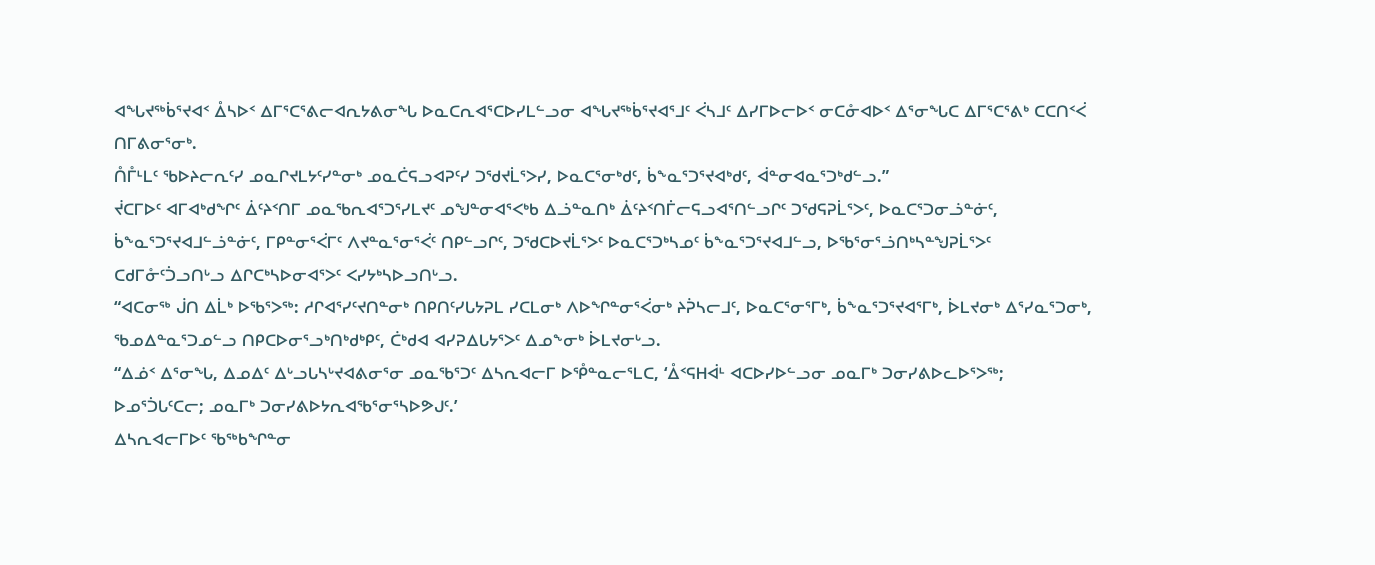ᐊᖓᔪᖅᑳᕐᔪᐊᑉ ᐂᓴᐅᑉ ᐃᒥᕐᑕᕐᕕᓕᐊᕆᔭᕕᓂᖓ ᐅᓇᑕᕆᐊᕐᑕᐅᓯᒪᓪᓗᓂ ᐊᖓᔪᖅᑳᕐᔪᐊᕐᒧᑦ ᐹᓴᒧᑦ ᐃᓯᒥᐅᓕᐅᑉ ᓂᑕᓁᐊᐅᑉ ᐃᕐᓂᖓᑕ ᐃᒥᕐᑕᕐᕕᒃ ᑕᑕᑎᑉᐹ ᑎᒥᕕᓂᕐᓂᒃ.
ᑍᒤᒻᒪᑦ ᖃᐅᔨᓕᕆᑦᓯ ᓄᓇᒋᔪᒪᔭᑦᓯᓐᓂᒃ ᓄᓇᑖᕋᓗᐊᕈᑦᓯ ᑐᖁᔪᒫᕐᐳᓯ, ᐅᓇᑕᕐᓂᒃᑯᑦ, ᑳᖕᓇᕐᑐᕐᔪᐊᒃᑯᑦ, ᐋᓐᓂᐊᓇᕐᑐᒃᑯᓪᓗ.”
ᔫᑕᒥᐅᑦ ᐊᒥᐊᒃᑯᖏᑦ ᐄᑦᔨᑉᑎᒥ ᓄᓇᖃᕆᐊᕐᑐᕐᓯᒪᔪᑦ ᓄᖑᓐᓂᐊᕐᐸᒃᑲ ᐃᓘᓐᓇᑎᒃ ᐄᑦᔨᑉᑎᒦᓕᕋᓗᐊᕐᑎᓪᓗᒋᑦ ᑐᖁᕋᕈᒫᕐᐳᑦ, ᐅᓇᑕᕐᑐᓂᓘᓐᓃᑦ, ᑳᖕᓇᕐᑐᕐᔪᐊᒧᓪᓘᓐᓃᑦ, ᒥᑭᓐᓂᕐᐹᒥᑦ ᐱᔪᓐᓇᕐᓂᕐᐹᑦ ᑎᑭᓪᓗᒋᑦ, ᑐᖁᑕᐅᔪᒫᕐᐳᑦ ᐅᓇᑕᕐᑐᒃᓴᓄᑦ ᑳᖕᓇᕐᑐᕐᔪᐊᒧᓪᓗ, ᐅᖃᕐᓂᕐᓘᑎᒃᓴᓐᖑᕈᒫᕐᐳᑦ ᑕᑯᒥᓁᑦᑑᓗᑎᒡᓗ ᐃᒋᑕᒃᓴᐅᓂᐊᕐᐳᑦ ᐸᓯᔭᒃᓴᐅᓗᑎᒡᓗ.
“ᐊᑕᓂᖅ ᒎᑎ ᐃᒫᒃ ᐅᖃᕐᐳᖅ: ᓱᒋᐊᕐᓯᑦᔪᑎᓐᓂᒃ ᑎᑭᑎᑦᓯᒐᔭᕈᒪ ᓯᑕᒪᓂᒃ ᐱᐅᖏᓐᓂᕐᐹᓂᒃ ᔨᕉᓴᓕᒧᑦ, ᐅᓇᑕᕐᓂᕐᒥᒃ, ᑳᖕᓇᕐᑐᕐᔪᐊᕐᒥᒃ, ᐆᒪᔪᓂᒃ ᐃᕐᓯᓇᕐᑐᓂᒃ, ᖃᓄᐃᓐᓇᕐᑐᓄᓪᓗ ᑎᑭᑕᐅᓂᕐᓗᒃᑎᒃᑯᒃᑭᑦ, ᑖᒃᑯᐊ ᐊᓯᕈᐃᒐᔭᕐᐳᑦ ᐃᓄᖕᓂᒃ ᐆᒪᔪᓂᒡᓗ.
“ᐃᓅᑉ ᐃᕐᓂᖓ, ᐃᓄᐃᑦ ᐃᒡᓗᒐᓴᒡᔪᐊᕕᓂᕐᓂ ᓄᓇᖃᕐᑐᑦ ᐃᓴᕆᐊᓕᒥ ᐅᕾᓐᓇᓕᕐᒪᑕ, ‘ᐂᑉᕋᕼᐋᒻ ᐊᑕᐅᓯᐅᓪᓗᓂ ᓄᓇᒥᒃ ᑐᓂᓯᕕᐅᓚᐅᕐᐳᖅ; ᐅᓄᕐᑑᒐᑦᑕᓕ; ᓄᓇᒥᒃ ᑐᓂᓯᕕᐅᔭᕆᐊᖃᕐᓂᕐᓴᐅᕗᒍᑦ.’
ᐃᓴᕆᐊᓕᒥᐅᑦ ᖃᖅᑲᖏᓐᓂ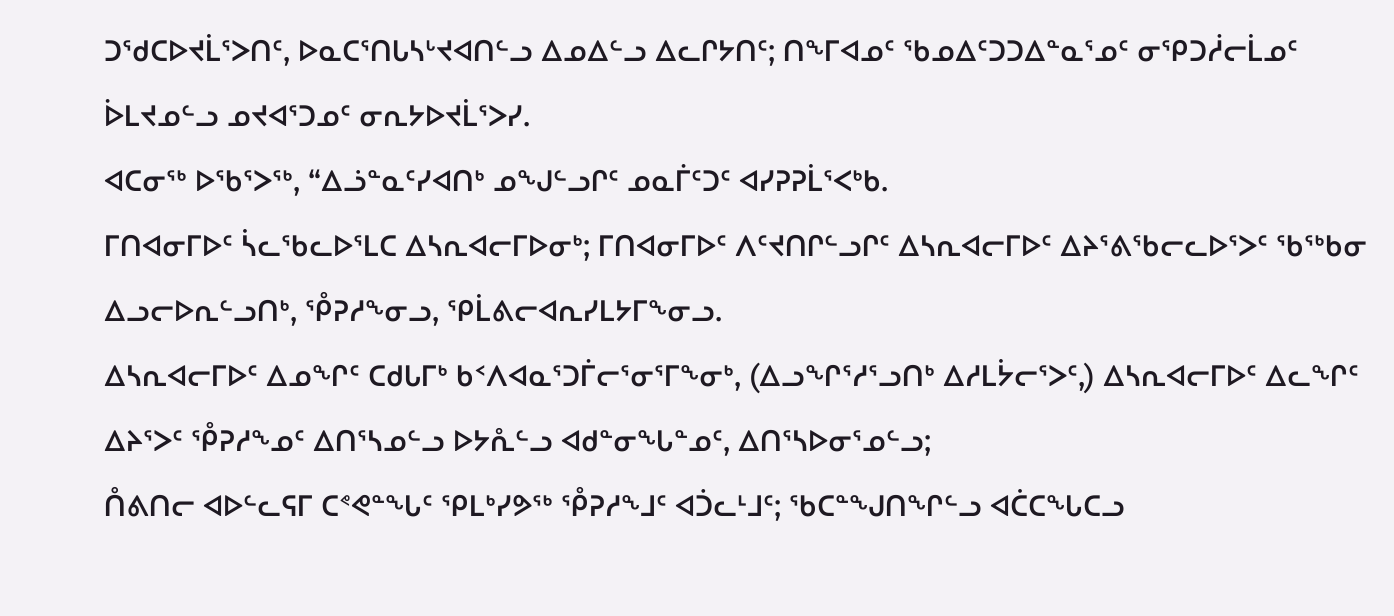ᑐᖁᑕᐅᔪᒫᕐᐳᑎᑦ, ᐅᓇᑕᕐᑎᒐᓴᒡᔪᐊᑎᓪᓗ ᐃᓄᐃᓪᓗ ᐃᓚᒋᔭᑎᑦ; ᑎᖕᒥᐊᓄᑦ ᖃᓄᐃᑦᑐᑐᐃᓐᓇᕐᓄᑦ ᓂᕿᑐᓲᓕᒫᓄᑦ ᐆᒪᔪᓄᓪᓗ ᓄᔪᐊᕐᑐᓄᑦ ᓂᕆᔭᐅᔪᒫᕐᐳᓯ.
ᐊᑕᓂᖅ ᐅᖃᕐᐳᖅ, “ᐃᓘᓐᓇᑦᓯᐊᑎᒃ ᓄᖑᓪᓗᒋᑦ ᓄᓇᒦᑦᑐᑦ ᐊᓯᕈᕈᒫᕐᐸᒃᑲ.
ᒥᑎᐊᓂᒥᐅᑦ ᓵᓚᖃᓚᐅᕐᒪᑕ ᐃᓴᕆᐊᓕᒥᐅᓂᒃ; ᒥᑎᐊᓂᒥᐅᑦ ᐱᑦᔪᑎᒋᓪᓗᒋᑦ ᐃᓴᕆᐊᓕᒥᐅᑦ ᐃᔨᕐᕕᖃᓕᓚᐅᕐᐳᑦ ᖃᖅᑲᓂ ᐃᓗᓕᐅᕆᓪᓗᑎᒃ, ᕾᕈᓱᖕᓂᓗ, ᕿᒫᕕᓕᐊᕆᓯᒪᔭᒥᖕᓂᓗ.
ᐃᓴᕆᐊᓕᒥᐅᑦ ᐃᓄᖏᑦ ᑕᑯᒐᒥᒃ ᑲᑉᐱᐊᓇᕐᑐᒦᓕᕐᓂᕐᒥᖕᓂᒃ, (ᐃᓗᖏᕐᓱᕐᓗᑎᒃ ᐃᓱᒪᔮᓕᕐᐳᑦ,) ᐃᓴᕆᐊᓕᒥᐅᑦ ᐃᓚᖏᑦ ᐃᔨᕐᐳᑦ ᕾᕈᓱᖕᓄᑦ ᐃᑎᕐᓴᓄᓪᓗ ᐅᔭᕅᓪᓗ ᐊᑯᓐᓂᖓᓐᓄᑦ, ᐃᑎᕐᓴᐅᓂᕐᓄᓪᓗ;
ᑍᕕᑎᓕ ᐊᐅᓪᓚᕋᒥ ᑕᕝᕙᓐᖓᑦ ᕿᒪᒃᓯᕗᖅ ᕾᕈᓱᖕᒧᑦ ᐊᑑᓚᒻᒧᑦ; ᖃᑕᓐᖑᑎᖏᓪᓗ ᐊᑖᑕᖓᑕᓗ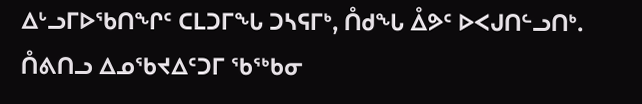ᐃᒡᓗᒥᐅᖃᑎᖏᑦ ᑕᒪᑐᒥᖓ ᑐᓴᕋᒥᒃ, ᑍᑯᖓ ᐂᕗᑦ ᐅᐸᒍᑎᓪᓗᑎᒃ.
ᑍᕕᑎᓗ ᐃᓄᖃᔪᐃᑦᑐᒥ ᖃᖅᑲᓂ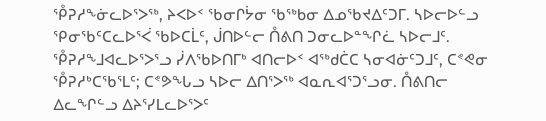ᕾᕈᓱᖕᓃᓚᐅᕐᐳᖅ, ᔨᐸᐅᑉ ᖃᓂᒋᔮᓂ ᖃᖅᑲᓂ ᐃᓄᖃᔪᐃᑦᑐᒥ. ᓴᐅᓕᐅᓪᓗ ᕿᓂᖃᑦᑕᓚᐅᕐᐹ ᖃᐅᑕᒫᑦ, ᒎᑎᐅᓪᓕ ᑍᕕᑎ ᑐᓂᓚᐅᓐᖏᓛ ᓴᐅᓕᒧᑦ.
ᕾᕈᓱᖕᒧᐊᓚᐅᕐᐳᕐᓗ ᓰᐱᖃᐅᑎᒥᒃ ᐊᑎᓕᐅᑉ ᐊᖅᑯᑖᑕ ᓴᓂᐊᓃᑦᑐᒧᑦ, ᑕᕝᕙᓂ ᕾᕈᓱᒃᑕᖃᕐᒪᑦ; ᑕᕝᕗᖓᓗ ᓴᐅᓕ ᐃᑎᕐᐳᖅ ᐊᓇᕆᐊᕐᑐᕐᓗᓂ. ᑍᕕᑎᓕ ᐃᓚᖏᓪᓗ ᐃᔨᕐᓯᒪᓚᐅᕐᐳᑦ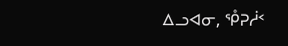ᐃᓗᐊᓂ, ᕾᕈᓲᑉ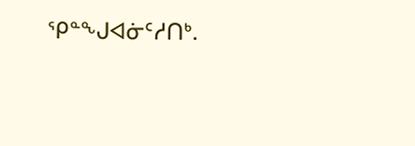ᕿᓐᖑᐊᓃᑦᓱᑎᒃ.